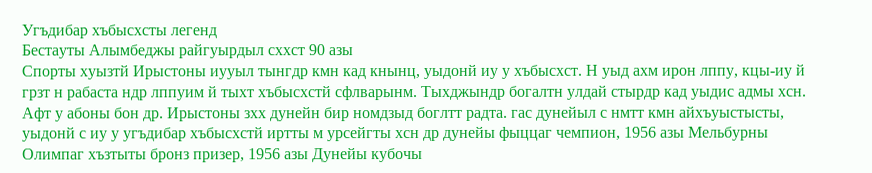Угъдибар хъбысхсты легенд
Бестауты Алымбеджы райгуырдыл сххст 90 азы
Спорты хуызтй Ирыстоны иууыл тынгдр кмн кад кнынц, уыдонй иу у хъбысхст. Н уыд ахм ирон лппу, кцы-иу й грзт н рабаста ндр лппуим й тыхт хъбысхстй сфлварынм. Тыхджындр богалтн улдай стырдр кад уыдис адмы хсн. Афт у абоны бон др. Ирыстоны зхх дунейн бир номдзыд боглтт радта. гас дунейыл с нмтт кмн айхъуыстысты, уыдонй с иу у угъдибар хъбысхстй иртты м урсейгты хсн др дунейы фыццаг чемпион, 1956 азы Мельбурны Олимпаг хъзтыты бронз призер, 1956 азы Дунейы кубочы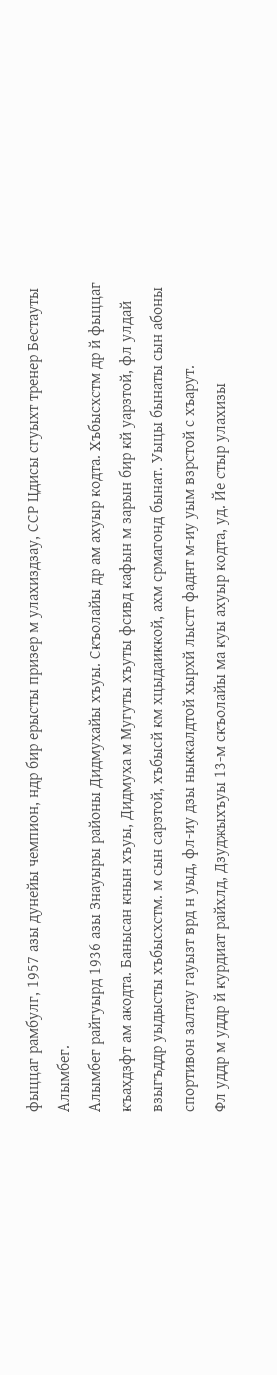фыццаг рамбулг, 1957 азы дунейы чемпион, ндр бир ерысты призер м улахиздзау, ССР Цдисы сгуыхт тренер Бестауты Алымбег.
Алымбег райгуырд 1936 азы Знауыры районы Дидмухайы хъуы. Скъолайы др ам ахуыр кодта. Хъбысхстм др й фыццаг къахдзфт ам акодта. Банысан кнын хъуы, Дидмуха м Мугуты хъуты фсивд кафын м зарын бир кй уарзтой, фл улдай взыгъддр уыдысты хъбысхстм. м сын сарзтой, хъбысй км хцыдаиккой, ахм срмагонд бынат. Уыцы бынаты сын абоны спортивон залтау гауызт врд н уыд, фл-иу дзы ныккалдтой хырхй лыстг фаднт м-иу уым взрстой с хъарут.
Фл уддр м уддр й курдиат райхлд, Дзуджыхъуы 13-м скъолайы ма куы ахуыр кодта, уд. Йе стыр улахизы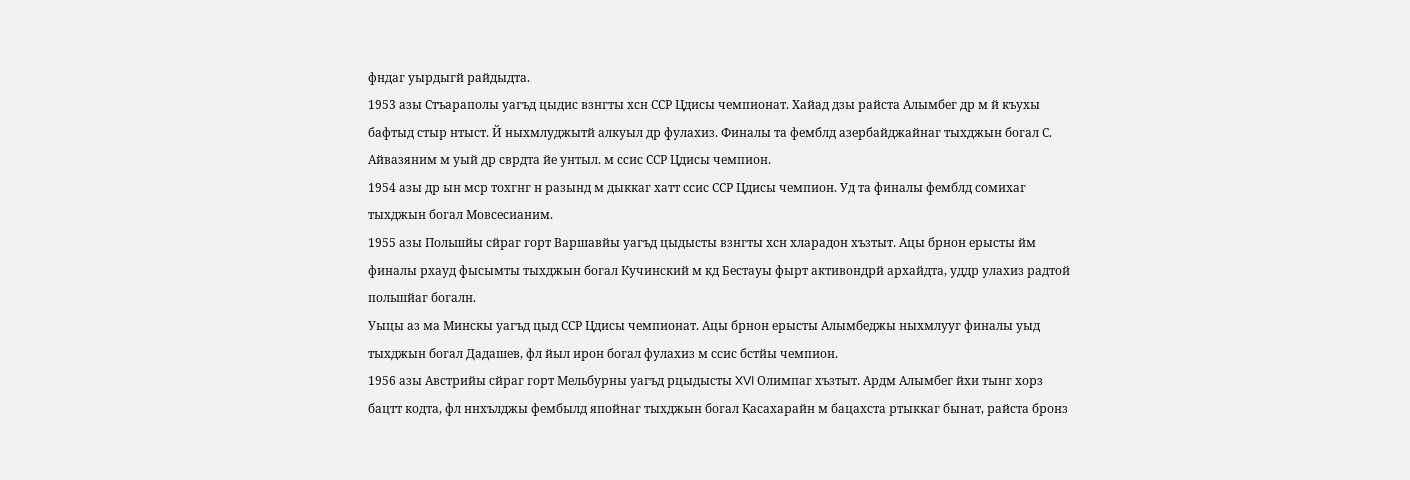фндаг уырдыгй райдыдта.
1953 азы Стъараполы уагъд цыдис взнгты хсн ССР Цдисы чемпионат. Хайад дзы райста Алымбег др м й къухы бафтыд стыр нтыст. Й ныхмлуджытй алкуыл др фулахиз. Финалы та фемблд азербайджайнаг тыхджын богал С. Айвазяним м уый др сврдта йе унтыл. м ссис ССР Цдисы чемпион.
1954 азы др ын мср тохгнг н разынд м дыккаг хатт ссис ССР Цдисы чемпион. Уд та финалы фемблд сомихаг тыхджын богал Мовсесианим.
1955 азы Польшйы сйраг горт Варшавйы уагъд цыдысты взнгты хсн хларадон хъзтыт. Ацы брнон ерысты йм финалы рхауд фысымты тыхджын богал Кучинский м кд Бестауы фырт активондрй архайдта, уддр улахиз радтой польшйаг богалн.
Уыцы аз ма Минскы уагъд цыд ССР Цдисы чемпионат. Ацы брнон ерысты Алымбеджы ныхмлууг финалы уыд тыхджын богал Дадашев, фл йыл ирон богал фулахиз м ссис бстйы чемпион.
1956 азы Австрийы сйраг горт Мельбурны уагъд рцыдысты XVI Олимпаг хъзтыт. Ардм Алымбег йхи тынг хорз бацтт кодта, фл ннхълджы фембылд япойнаг тыхджын богал Касахарайн м бацахста ртыккаг бынат, райста бронз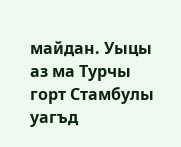майдан. Уыцы аз ма Турчы горт Стамбулы уагъд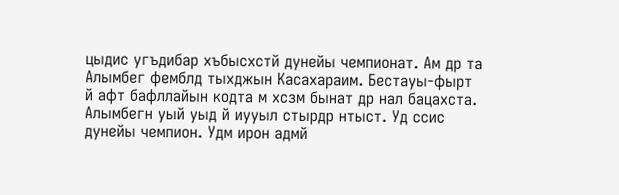цыдис угъдибар хъбысхстй дунейы чемпионат. Ам др та Алымбег фемблд тыхджын Касахараим. Бестауы-фырт й афт бафллайын кодта м хсзм бынат др нал бацахста. Алымбегн уый уыд й иууыл стырдр нтыст. Уд ссис дунейы чемпион. Удм ирон адмй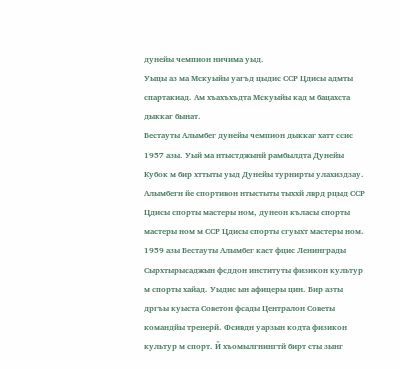дунейы чемпион ничима уыд.
Уыцы аз ма Мскуыйы уагъд цыдис ССР Цдисы адмты спартакиад. Ам хъахъхъдта Мскуыйы кад м бацахста дыккаг бынат.
Бестауты Алымбег дунейы чемпион дыккаг хатт ссис 1957 азы. Уый ма нтыстджынй рамбылдта Дунейы Кубок м бир хттыты уыд Дунейы турнирты улахиздзау.
Алымбегн йе спортивон нтыстыты тыххй лврд рцыд ССР Цдисы спорты мастеры ном, дунеон къласы спорты мастеры ном м ССР Цдисы спорты сгуыхт мастеры ном.
1959 азы Бестауты Алымбег каст фцис Ленинграды Сырхтырысаджын фсддон институты физикон культур м спорты хайад. Уыдис ын афицеры цин. Бир азты дргъы куыста Советон фсады Централон Советы командйы тренерй. Фсивдн уарзын кодта физикон культур м спорт. Й хъомылгнингтй бирт сты зынг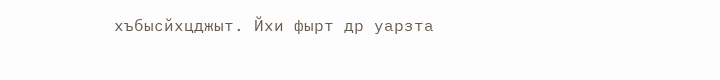хъбысйхцджыт. Йхи фырт др уарзта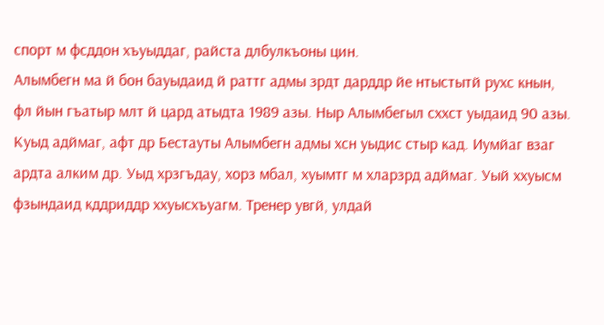спорт м фсддон хъуыддаг, райста длбулкъоны цин.
Алымбегн ма й бон бауыдаид й раттг адмы зрдт дарддр йе нтыстытй рухс кнын, фл йын гъатыр млт й цард атыдта 1989 азы. Ныр Алымбегыл сххст уыдаид 90 азы.
Куыд адймаг, афт др Бестауты Алымбегн адмы хсн уыдис стыр кад. Иумйаг взаг ардта алким др. Уыд хрзгъдау, хорз мбал, хуымтг м хларзрд адймаг. Уый ххуысм фзындаид кддриддр ххуысхъуагм. Тренер увгй, улдай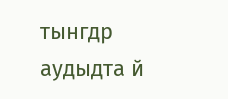тынгдр аудыдта й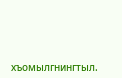хъомылгнингтыл.